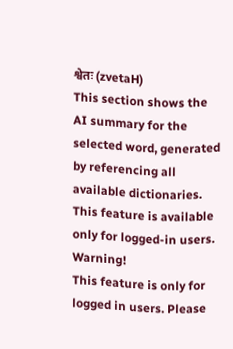श्वेतः (zvetaH)
This section shows the AI summary for the selected word, generated by referencing all available dictionaries. This feature is available only for logged-in users.
Warning!
This feature is only for logged in users. Please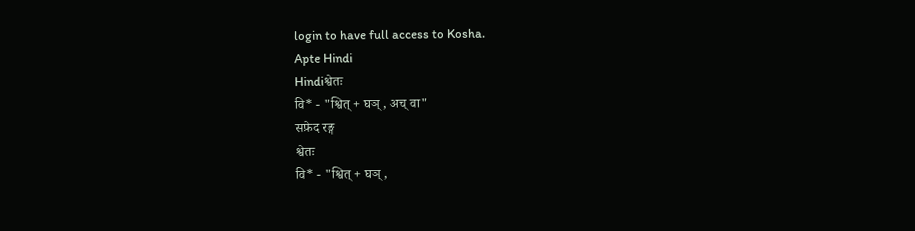login to have full access to Kosha.
Apte Hindi
Hindiश्वेतः
वि* - "श्वित् + घञ्, अच् वा"
सफ़ेद रङ्ग
श्वेतः
वि* - "श्वित् + घञ्,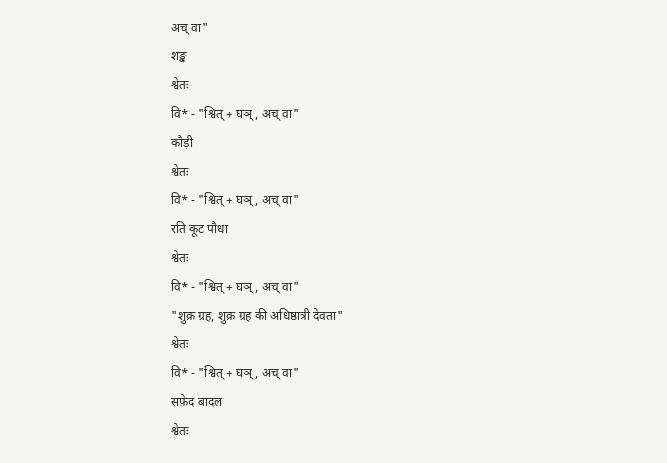अच् वा"
शङ्ख
श्वेतः
वि* - "श्वित् + घञ्, अच् वा"
कौड़ी
श्वेतः
वि* - "श्वित् + घञ्, अच् वा"
रति कूट पौधा
श्वेतः
वि* - "श्वित् + घञ्, अच् वा"
"शुक्र ग्रह, शुक्र ग्रह की अधिष्ठात्री देवता"
श्वेतः
वि* - "श्वित् + घञ्, अच् वा"
सफ़ेद बादल
श्वेतः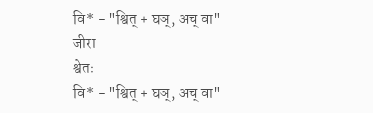वि* - "श्वित् + घञ्, अच् वा"
जीरा
श्वेतः
वि* - "श्वित् + घञ्, अच् वा"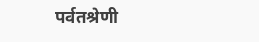पर्वतश्रेणी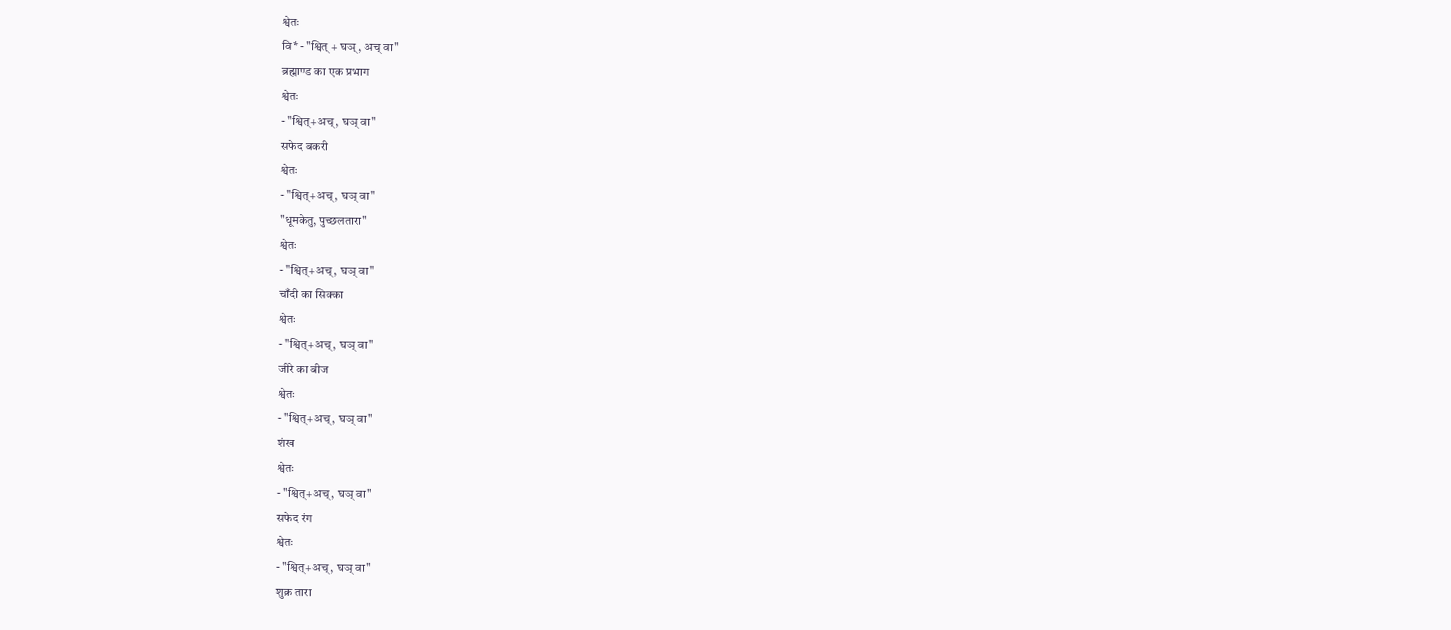श्वेतः
वि* - "श्वित् + घञ्, अच् वा"
ब्रह्माण्ड का एक प्रभाग
श्वेतः
- "श्वित्+अच्, घञ् वा"
सफेद बकरी
श्वेतः
- "श्वित्+अच्, घञ् वा"
"धूमकेतु, पुच्छलतारा"
श्वेतः
- "श्वित्+अच्, घञ् वा"
चाँदी का सिक्का
श्वेतः
- "श्वित्+अच्, घञ् वा"
जीरे का बीज
श्वेतः
- "श्वित्+अच्, घञ् वा"
शंख
श्वेतः
- "श्वित्+अच्, घञ् वा"
सफेद रंग
श्वेतः
- "श्वित्+अच्, घञ् वा"
शुक्र तारा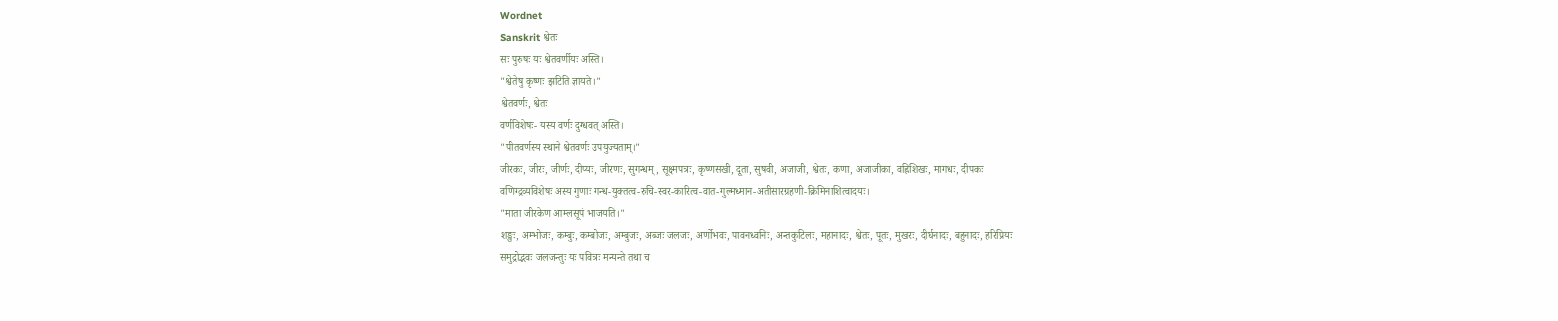Wordnet
Sanskrit श्वेतः
सः पुरुषः यः श्वेतवर्णीयः अस्ति।
"श्वेतेषु कृष्णः झटिति ज्ञायते।"
श्वेतवर्णः, श्वेतः
वर्णविशेषः- यस्य वर्णः दुग्धवत् अस्ति।
"पीतवर्णस्य स्थाने श्वेतवर्णः उपयुज्यताम्।"
जीरकः, जीरः, जीर्णः, दीप्यः, जीरणः, सुगन्धम्, सूक्ष्मपत्रः, कृष्णसखी, दूता, सुषवी, अजाजी, श्वेतः, कणा, अजाजीका, वह्निशिखः, मागधः, दीपकः
वणिग्द्रव्यविशेषः अस्य गुणाः गन्ध-युक्तत्व-रुचि-स्वर-कारित्व-वात-गुल्मध्मान-अतीसारग्रहणी-क्रिमिनाशित्वादयः।
"माता जीरकेण आम्लसूपं भाजयति।"
शङ्खः, अम्भोजः, कम्बुः, कम्बोजः, अम्बुजः, अब्जः जलजः, अर्णोभवः, पावनध्वनिः, अन्तकुटिलः, महानादः, श्वेतः, पूतः, मुखरः, दीर्घनादः, बहुनादः, हरिप्रियः
समुद्रोद्भवः जलजन्तुः यः पवित्रः मन्यन्ते तथा च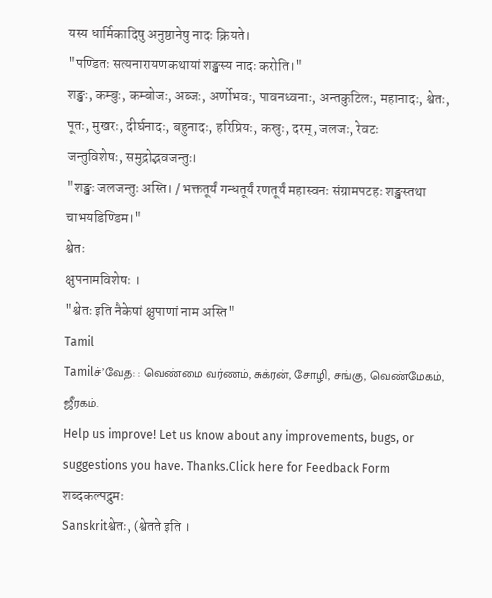यस्य धार्मिकादिषु अनुष्ठानेषु नादः क्रियते।
"पण्डितः सत्यनारायणकथायां शङ्खस्य नादः करोति।"
शङ्खः, कम्बुः, कम्बोजः, अब्जः, अर्णोभवः, पावनध्वनाः, अन्तकुटिलः, महानादः, श्वेतः, पूतः, मुखरः, दीर्घनादः, बहुनादः, हरिप्रियः, कस्रुः, दरम्, जलजः, रेवटः
जन्तुविशेषः, समुद्रोद्भवजन्तुः।
"शङ्खः जलजन्तुः अस्ति। / भक्ततूर्यं गन्धतूर्यं रणतूर्यं महास्वनः संग्रामपटहः शङ्खस्तथा चाभयडिण्डिम।"
श्वेतः
क्षुपनामविशेषः ।
"श्वेतः इति नैकेषां क्षुपाणां नाम अस्ति"
Tamil
Tamilச்’வேத: : வெண்மை வர்ணம், சுக்ரன், சோழி, சங்கு, வெண்மேகம், ஜீரகம்.
Help us improve! Let us know about any improvements, bugs, or suggestions you have. Thanks.Click here for Feedback Form
शब्दकल्पद्रुमः
Sanskritश्वेतः, (श्वेतते इति ।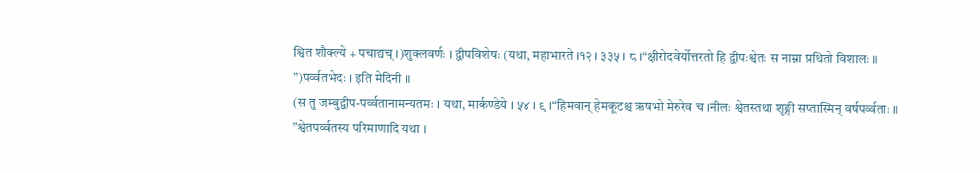श्वित शौक्ल्ये + पचाद्यच् ।)शुक्लवर्णः । द्वीपविशेषः (यथा, महाभारते ।१२ । ३३५ । ८ ।“क्षीरोदवेर्योत्तरतो हि द्वीपःश्वेतः स नाम्ना प्रथितो विशालः ॥
”)पर्व्वतभेदः । इति मेदिनी ॥
(स तु जम्बुद्वीप-पर्व्वतानामन्यतमः । यथा, मार्कण्डेये । ५४ । ९ ।“हिमवान् हेमकूटश्च ऋषभो मेरुरेव च ।नीलः श्वेतस्तथा शृङ्गी सप्तास्मिन् वर्षपर्व्वताः ॥
”श्वेतपर्व्वतस्य परिमाणादि यथा ।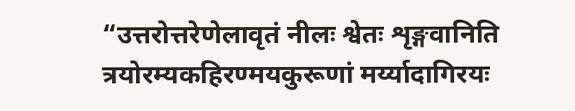“उत्तरोत्तरेणेलावृतं नीलः श्वेतः शृङ्गवानिति त्रयोरम्यकहिरण्मयकुरूणां मर्य्यादागिरयः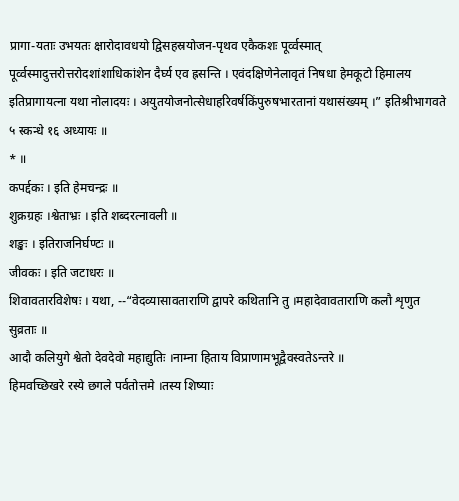प्रागा-यताः उभयतः क्षारोदावधयो द्विसहस्रयोजन-पृथव एकैकशः पूर्व्वस्मात् पूर्व्वस्मादुत्तरोत्तरोदशांशाधिकांशेन दैर्घ्य एव ह्रसन्ति । एवंदक्षिणेनेलावृतं निषधा हेमकूटो हिमालय इतिप्रागायत्ना यथा नोलादयः । अयुतयोजनोत्सेधाहरिवर्षकिंपुरुषभारतानां यथासंख्यम् ।” इतिश्रीभागवते ५ स्कन्धे १६ अध्यायः ॥
* ॥
कपर्द्दकः । इति हेमचन्द्रः ॥
शुक्रग्रहः ।श्वेताभ्रः । इति शब्दरत्नावली ॥
शङ्खः । इतिराजनिर्घण्टः ॥
जीवकः । इति जटाधरः ॥
शिवावतारविशेषः । यथा, --“वेदव्यासावताराणि द्वापरे कथितानि तु ।महादेवावताराणि कलौ शृणुत सुव्रताः ॥
आदौ कलियुगे श्वेतो देवदेवो महाद्युतिः ।नाम्ना हिताय विप्राणामभूद्वैवस्वतेऽन्तरे ॥
हिमवच्छिखरे रस्ये छगले पर्वतोत्तमे ।तस्य शिष्याः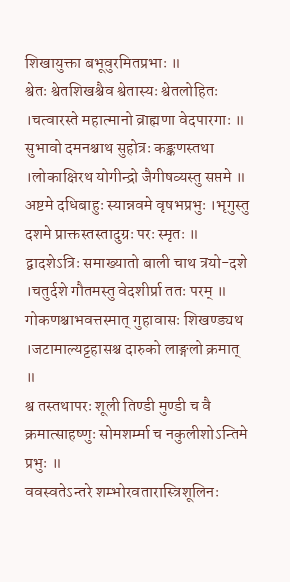शिखायुक्ता बभूवुरमितप्रभाः ॥
श्वेतः श्वेतशिखश्चैव श्वेतास्यः श्वेतलोहितः ।चत्वारस्ते महात्मानो व्राह्मणा वेदपारगाः ॥
सुभावो दमनश्चाथ सुहोत्रः कङ्कणस्तथा ।लोकाक्षिरथ योगीन्द्रो जैगीषव्यस्तु सप्तमे ॥
अष्टमे दधिबाहुः स्यान्नवमे वृषभप्रभुः ।भृगुस्तु दशमे प्राक्तस्तस्तादुग्रः परः स्मृतः ॥
द्वादशेऽत्रिः समाख्यातो बाली चाथ त्रयो-दशे ।चतुर्दशे गौतमस्तु वेदशीर्प्रा ततः परम् ॥
गोकणश्चाभवत्तस्मात् गुहावासः शिखण्ड्यथ ।जटामाल्यट्टहासश्च दारुको लाङ्गलो क्रमात् ॥
श्व तस्तथापरः शूली तिण्डी मुण्डी च वै क्रमात्साहष्णुः सोमशर्म्मा च नकुलीशोऽन्तिमे प्रभुः ॥
ववस्वतेऽन्तरे शम्भोरवतारास्त्रिशूलिनः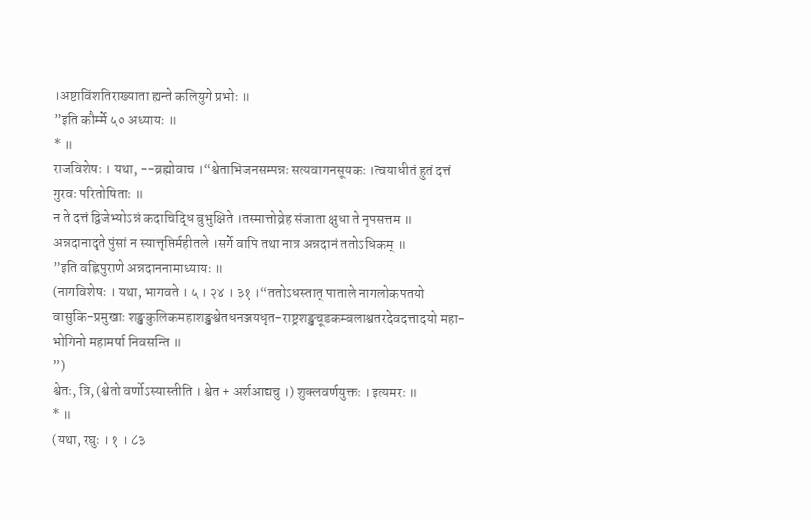।अष्टाविंशतिराख्याता ह्यन्ते कलियुगे प्रभोः ॥
”इति कौर्म्मे ५० अध्यायः ॥
* ॥
राजविशेषः । यथा, --ब्रह्मोवाच ।“श्वेताभिजनसम्पन्नः सत्यवागनसूयकः ।त्वयाधीतं हुतं दत्तं गुरवः परितोषिताः ॥
न ते दत्तं द्विजेभ्योऽन्नं कदाचिद्धि बुभुक्षिते ।तस्मात्तोव्रेह संजाता क्षुधा ते नृपसत्तम ॥
अन्नदानादृते पुंसां न स्यात्तृप्तिर्महीतले ।सर्गे वापि तथा नात्र अन्नदानं ततोऽधिकम् ॥
”इति वह्निपुराणे अन्नदाननामाध्यायः ॥
(नागविशेषः । यथा, भागवते । ५ । २४ । ३१ ।“ततोऽधस्तात् पाताले नागलोकपतयो वासुकि-प्रमुखाः शङ्खकुलिकमहाशङ्खश्वेतधनञ्जयधृत-राष्ट्रशङ्खचूडकम्बलाश्वतरदेवदत्तादयो महा-भोगिनो महामर्षा निवसन्ति ॥
”)
श्वेतः, त्रि, (श्वेतो वर्णोऽस्यास्तीति । श्वेत + अर्शआद्यचु ।) शुक्लवर्णयुक्तः । इत्यमरः ॥
* ॥
(यथा, रघुः । १ । ८३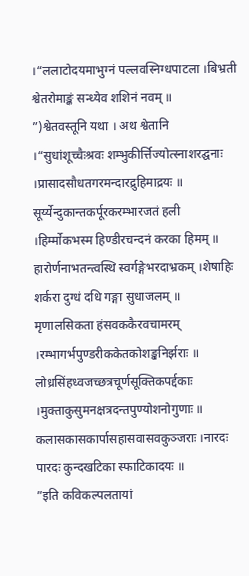।“ललाटोदयमाभुग्नं पल्लवस्निग्धपाटला ।बिभ्रती श्वेतरोमाङ्कं सन्ध्येव शशिनं नवम् ॥
”)श्वेतवस्तूनि यथा । अथ श्वेतानि ।“सुधांशूच्चैःश्रवः शम्भुकीर्त्तिज्योत्स्नाशरद्घनाः ।प्रासादसौधतगरमन्दारद्रुहिमाद्रयः ॥
सूर्य्येन्दुकान्तकर्पूरकरम्भारजतं हली ।हिर्म्मोकभस्म हिण्डीरचन्दनं करका हिमम् ॥
हारोर्णनाभतन्त्वस्थि स्वर्गङ्गेभरदाभ्रकम् ।शेषाहिः शर्करा दुग्धं दधि गङ्गा सुधाजलम् ॥
मृणालसिकता हंसवककैरवचामरम् ।रम्भागर्भपुण्डरीककेतकोशङ्खनिर्झराः ॥
लोध्रसिंहध्वजच्छत्रचूर्णसूक्तिकपर्द्दकाः ।मुक्ताकुसुमनक्षत्रदन्तपुण्योशनोगुणाः ॥
कलासकासकार्पासहासवासवकुञ्जराः ।नारदः पारदः कुन्दखटिका स्फाटिकादयः ॥
”इति कविकल्पलतायां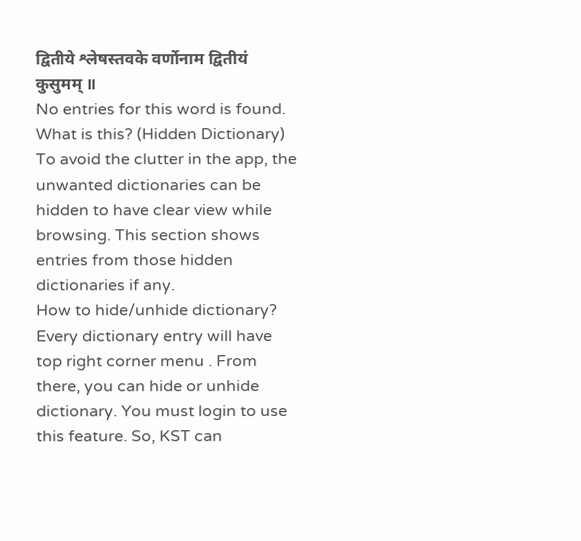द्वितीये श्लेषस्तवके वर्णोनाम द्वितीयं कुसुमम् ॥
No entries for this word is found.
What is this? (Hidden Dictionary)
To avoid the clutter in the app, the unwanted dictionaries can be hidden to have clear view while browsing. This section shows entries from those hidden dictionaries if any.
How to hide/unhide dictionary?
Every dictionary entry will have top right corner menu . From there, you can hide or unhide dictionary. You must login to use this feature. So, KST can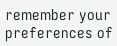remember your preferences of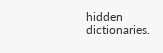hidden dictionaries.